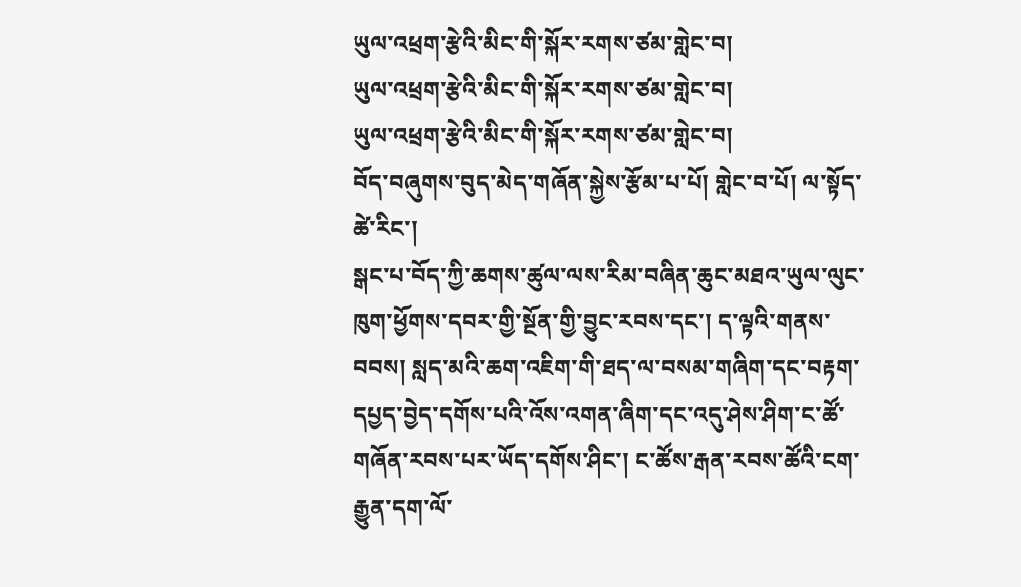ཡུལ་འཕྲག་རྩེའི་མིང་གི་སྐོར་རགས་ཙམ་གླེང་བ།
ཡུལ་འཕྲག་རྩེའི་མིང་གི་སྐོར་རགས་ཙམ་གླེང་བ།
ཡུལ་འཕྲག་རྩེའི་མིང་གི་སྐོར་རགས་ཙམ་གླེང་བ།
བོད་བཞུགས་བུད་མེད་གཞོན་སྐྱེས་རྩོམ་པ་པོ། གླེང་བ་པོ། ལ་སྟོད་ཚེ་རིང་།
སྒང་པ་བོད་ཀྱི་ཆགས་ཚུལ་ལས་རིམ་བཞིན་ཆུང་མཐའ་ཡུལ་ལུང་ཁུག་ཕྱོགས་དབར་གྱི་སྔོན་གྱི་བྱུང་རབས་དང་། ད་ལྟའི་གནས་བབས། སླད་མའི་ཆག་འཇིག་གི་ཐད་ལ་བསམ་གཞིག་དང་བརྟག་དཔྱད་བྱེད་དགོས་པའི་འོས་འགན་ཞིག་དང་འདུ་ཤེས་ཤིག་ང་ཚོ་གཞོན་རབས་པར་ཡོད་དགོས་ཤིང་། ང་ཚོས་རྒན་རབས་ཚོའི་ངག་རྒྱུན་དག་ལོ་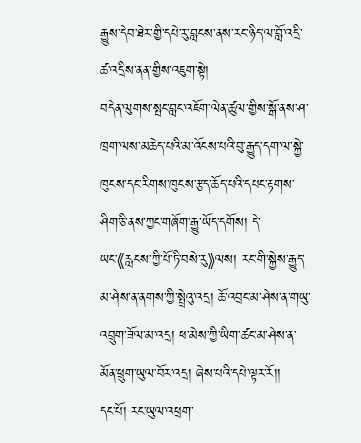རྒྱུས་དེབ་ཐེར་གྱི་དཔེ་རུ་བླངས་ནས་རང་ཉིད་ལ་བློ་འདྲི་ཚ་འདྲིས་ནན་གྱིས་འཇུག་སྟེ།
བདེན་ལུགས་སྤང་བླང་འཇོག་ལེན་ཚུལ་གྱིས་སྒོ་ནས་ཤ་ཁྲག་ལས་མཆེད་པའི་མ་འོངས་པའི་བུ་རྒྱུད་དག་ལ་སྐྱེ་ཁུངས་དང་རིགས་ཁུངས་རྩད་ཆོད་པའི་དཔང་རྟགས་ཤིག་ཅི་ནས་ཀྱང་གཞོག་རྒྱུ་ཡོད་དགོས། དེ་ཡང་《རླངས་ཀྱི་པོ་ཏི་བསེ་རུ》ལས། རང་གི་སྐྱེས་རྒྱུད་མ་ཤེས་ན་ནགས་ཀྱི་སྤྲེའུ་འདྲ། ཆོ་འབྲང་མ་ཤེས་ན་གཡུ་འབྲུག་ཟོལ་མ་འདྲ། ཕ་མེས་ཀྱི་ཡིག་ཚང་མ་ཤེས་ན་མོན་ཕྲུག་ཡུལ་བོར་འདྲ། ཞེས་པའི་དཔེ་ལྟར་རོ།།
དང་པོ། རང་ཡུལ་འཕྲག་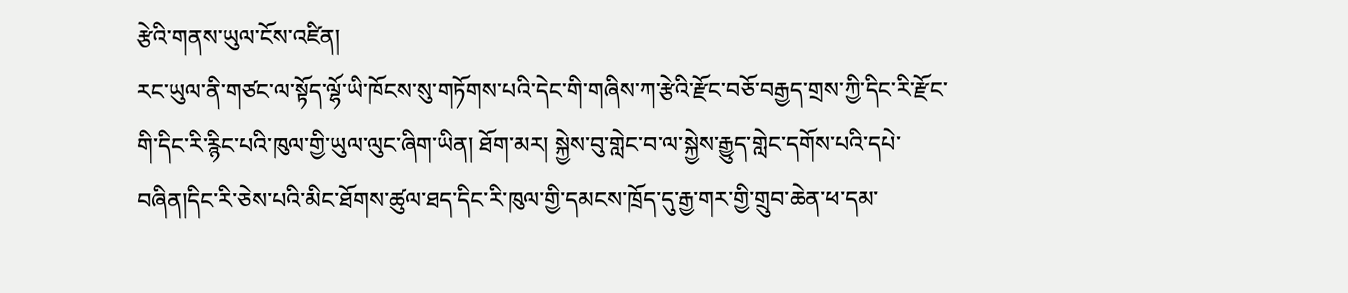རྩེའི་གནས་ཡུལ་ངོས་འཛིན།
རང་ཡུལ་ནི་གཙང་ལ་སྟོད་ལྷོ་ཡི་ཁོངས་སུ་གཏོགས་པའི་དེང་གི་གཞིས་ཀ་རྩེའི་རྫོང་བཅོ་བརྒྱད་གྲས་ཀྱི་དིང་རི་རྫོང་གི་དིང་རི་རྙིང་པའི་ཁུལ་གྱི་ཡུལ་ལུང་ཞིག་ཡིན། ཐོག་མར། སྐྱེས་བུ་གླེང་བ་ལ་སྐྱེས་རྒྱུད་གླེང་དགོས་པའི་དཔེ་བཞིན།དིང་རི་ཅེས་པའི་མིང་ཐོགས་ཚུལ་ཐད་དིང་རི་ཁུལ་གྱི་དམངས་ཁྲོད་དུ་རྒྱ་གར་གྱི་གྲུབ་ཆེན་ཕ་དམ་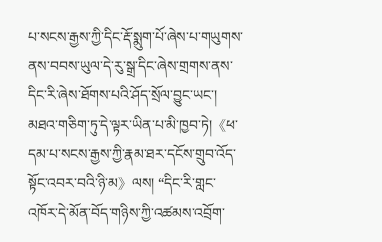པ་སངས་རྒྱས་ཀྱི་དིང་རྡོ་སྨུག་པོ་ཞེས་པ་གཡུགས་ནས་བབས་ཡུལ་དེ་རུ་སྒྲ་དིང་ཞེས་གྲགས་ནས་དིང་རི་ཞེས་ཐོགས་པའི་ཤོད་སྲོལ་བྱུང་ཡང་། མཐའ་གཅིག་ཏུ་དེ་ལྟར་ཡིན་པ་མི་ཁྱབ་ཏེ།《ཕ་དམ་པ་སངས་རྒྱས་ཀྱི་རྣམ་ཐར་དངོས་གྲུབ་འོད་སྟོང་འབར་བའི་ཉི་མ》ལས། “དིང་རི་གླང་འཁོར་དེ་མོན་བོད་གཉིས་ཀྱི་འཚམས་འབྲོག་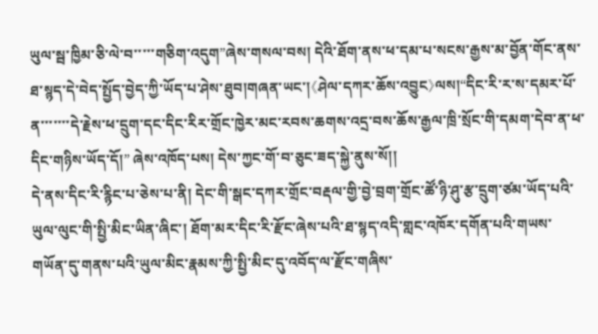ཡུལ་སྦ་ཁྱིམ་ཅི་ལེ་བ་་་་་གཅིག་འདུག”ཞེས་གསལ་བས། དེའི་ཐོག་ནས་ཕ་དམ་པ་སངས་རྒྱས་མ་བྱོན་གོང་ནས་ཐ་སྙད་དེ་བེད་སྤྱོད་བྱེད་ཀྱི་ཡོད་པ་ཤེས་ཐུབ།གཞན་ཡང་།《ཤེལ་དཀར་ཆོས་འབྱུང》ལས།“དིང་རི་ར་ས་དམར་པོ་ན་་་་་་་དེ་རྗེས་ཕ་དྲུག་དང་དིང་རིར་གྲོང་ཁྱེར་མང་རབས་ཆགས་འདྲ་བས་ཆོས་རྒྱལ་ཁྲི་སྲོང་གི་དམག་དེབ་ན་ཕ་དིང་གཉིས་ཡོད་དོ།” ཞེས་འཁོད་པས། དེས་ཀྱང་གོ་བ་ཅུང་ཟད་སྐྱེ་ནུས་སོ།།
དེ་ནས་དིང་རི་རྙིང་པ་ཅེས་པ་ནི། དེང་གི་སྒང་དཀར་གྲོང་བརྡལ་གྱི་བྱེ་བྲག་གྲོང་ཚོ་ཉི་ཤུ་རྩ་དྲུག་ཙམ་ཡོད་པའི་ཡུལ་ལུང་གི་སྤྱི་མིང་ཡིན་ཞིང་། ཐོག་མར་དིང་རི་རྫོང་ཞེས་པའི་ཐ་སྙད་འདི་གླང་འཁོར་དགོན་པའི་གཡས་གཡོན་དུ་གནས་པའི་ཡུལ་མིང་རྣམས་ཀྱི་སྤྱི་མིང་དུ་འབོད་ལ་རྫོང་གཞིས་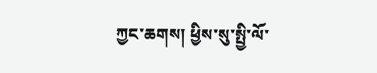ཀྱང་ཆགས། ཕྱིས་སུ་སྤྱི་ལོ་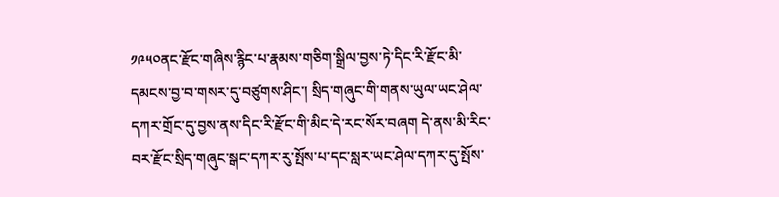༡༩༥༠ནང་རྫོང་གཞིས་རྙིང་པ་རྣམས་གཅིག་སྒྲིལ་བྱས་ཏེ་དིང་རི་རྫོང་མི་དམངས་བྱ་བ་གསར་དུ་བཙུགས་ཤིང་། སྲིད་གཞུང་གི་གནས་ཡུལ་ཡང་ཤེལ་དཀར་གྲོང་དུ་བྱས་ནས་དིང་རི་རྫོང་གི་མིང་དེ་རང་སོར་བཞག དེ་ནས་མི་རིང་བར་རྫོང་སྲིད་གཞུང་སྒང་དཀར་རུ་སྤོས་པ་དང་སླར་ཡང་ཤེལ་དཀར་དུ་སྤོས་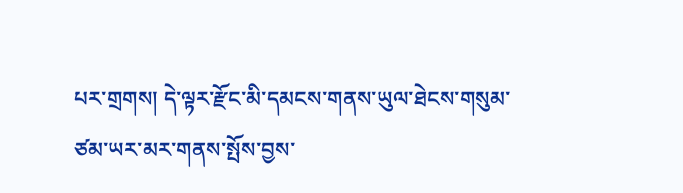པར་གྲགས། དེ་ལྟར་རྫོང་མི་དམངས་གནས་ཡུལ་ཐེངས་གསུམ་ཙམ་ཡར་མར་གནས་སྤོས་བྱས་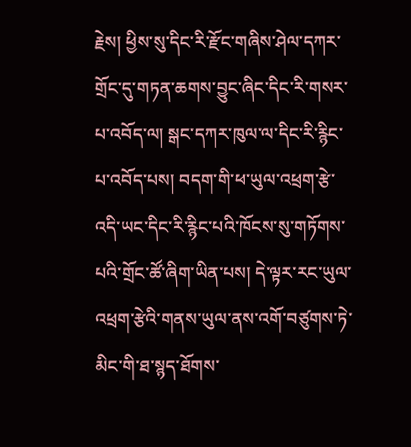རྗེས། ཕྱིས་སུ་དིང་རི་རྫོང་གཞིས་ཤེལ་དཀར་གྲོང་དུ་གཏན་ཆགས་བྱུང་ཞིང་དིང་རི་གསར་པ་འབོད་ལ། སྒང་དཀར་ཁུལ་ལ་དིང་རི་རྙིང་པ་འབོད་པས། བདག་གི་ཕ་ཡུལ་འཕྲག་རྩེ་འདི་ཡང་དིང་རི་རྙིང་པའི་ཁོངས་སུ་གཏོགས་པའི་གྲོང་ཚོ་ཞིག་ཡིན་པས། དེ་ལྟར་རང་ཡུལ་འཕྲག་རྩེའི་གནས་ཡུལ་ནས་འགོ་བཙུགས་ཏེ་མིང་གི་ཐ་སྙད་ཐོགས་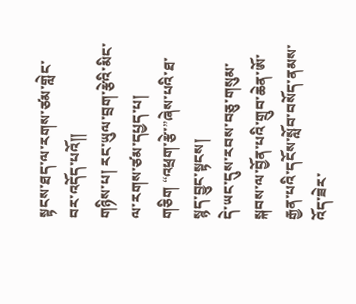སྟངས་ཐད་ལ་རགས་ཙམ་གླེང་བར་འདོད་པའོ།།
གཉིས་པ། རང་ཡུལ་བྲག་རྩེའི་མིང་ལ་རགས་ཙམ་དཔྱད་པ།
གཅིག “འཕྲག་རྩེ་”ཞེས་པའི་ཐ་སྙད་བྱུང་སྟངས།
དེ་ཡང་དུས་རབས་བཅུ་གསུམ་སྐབས་ལ་བྱོན་པའི་གྲུབ་ཆེན་ཨོ་རྒྱན་པའི་དངོས་སློབ་བསོད་ནམས་འོད་ཟེར་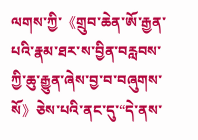ལགས་ཀྱི་《གྲུབ་ཆེན་ཨོ་རྒྱན་པའི་རྣམ་ཐར་ས་བྱིན་བརླབས་ཀྱི་ཆུ་རྒྱུན་ཞེས་བྱ་བ་བཞུགས་སོ》ཅེས་པའི་ནང་དུ་“དེ་ནས་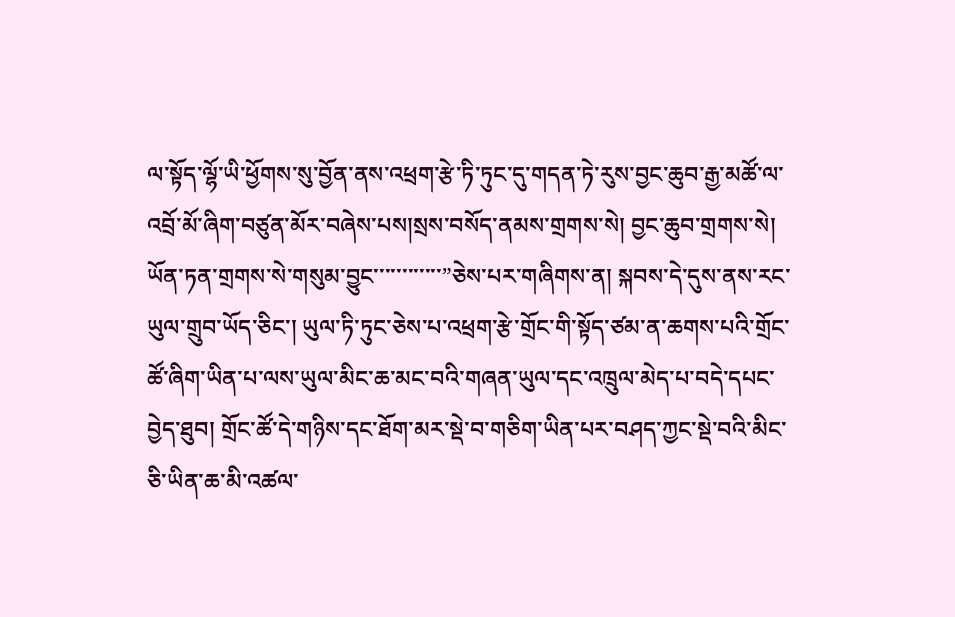ལ་སྟོད་ལྷོ་ཡི་ཕྱོགས་སུ་བྱོན་ནས་འཕྲག་རྩེ་ཏི་ཏུང་དུ་གདན་ཏེ་རུས་བྱང་ཆུབ་རྒྱ་མཚོ་ལ་འབྲོ་མོ་ཞིག་བཙུན་མོར་བཞེས་པས།སྲས་བསོད་ནམས་གྲགས་སེ། བྱང་ཆུབ་གྲགས་སེ། ཡོན་ཏན་གྲགས་སེ་གསུམ་བྱུང་་་་་་་་་་་་”ཅེས་པར་གཞིགས་ན། སྐབས་དེ་དུས་ནས་རང་ཡུལ་གྲུབ་ཡོད་ཅིང་། ཡུལ་ཏི་ཏུང་ཅེས་པ་འཕྲག་རྩེ་གྲོང་གི་སྟོད་ཙམ་ན་ཆགས་པའི་གྲོང་ཚོ་ཞིག་ཡིན་པ་ལས་ཡུལ་མིང་ཆ་མང་བའི་གཞན་ཡུལ་དང་འཁྲུལ་མེད་པ་བདེ་དཔང་བྱེད་ཐུབ། གྲོང་ཚོ་དེ་གཉིས་དང་ཐོག་མར་སྡེ་བ་གཅིག་ཡིན་པར་བཤད་ཀྱང་སྡེ་བའི་མིང་ཅི་ཡིན་ཆ་མི་འཚལ་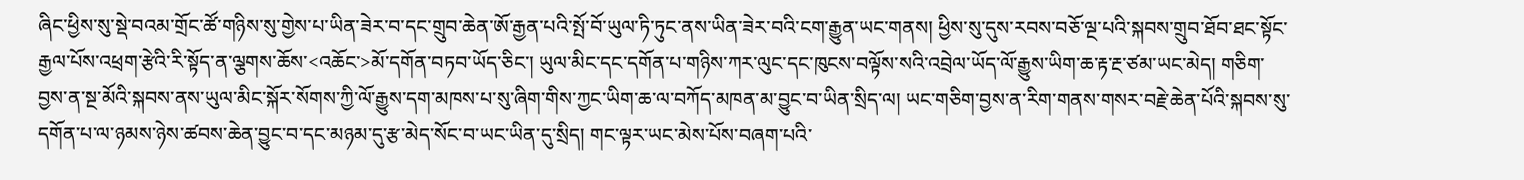ཞིང་ཕྱིས་སུ་སྡེ་བའམ་གྲོང་ཚོ་གཉིས་སུ་གྱེས་པ་ཡིན་ཟེར་བ་དང་གྲུབ་ཆེན་ཨོ་རྒྱན་པའི་སྤོ་བོ་ཡུལ་ཏི་ཏུང་ནས་ཡིན་ཟེར་བའི་ངག་རྒྱུན་ཡང་གནས། ཕྱིས་སུ་དུས་རབས་བཅོ་ལྔ་པའི་སྐབས་གྲུབ་ཐོབ་ཐང་སྟོང་རྒྱལ་པོས་འཕྲག་རྩེའི་རི་སྟོད་ན་ལྕགས་ཆོས་<འཆོང་>མོ་དགོན་བཏབ་ཡོད་ཅིང་། ཡུལ་མིང་དང་དགོན་པ་གཉིས་ཀར་ལུང་དང་ཁུངས་བལྟོས་སའི་འབྲེལ་ཡོད་ལོ་རྒྱུས་ཡིག་ཆ་རྟ་རྔ་ཙམ་ཡང་མེད། གཅིག་བྱས་ན་སྔ་མོའི་སྐབས་ནས་ཡུལ་མིང་སྐོར་སོགས་ཀྱི་ལོ་རྒྱུས་དག་མཁས་པ་སུ་ཞིག་གིས་ཀྱང་ཡིག་ཆ་ལ་བཀོད་མཁན་མ་བྱུང་བ་ཡིན་སྲིད་ལ། ཡང་གཅིག་བྱས་ན་རིག་གནས་གསར་བརྗེ་ཆེན་པོའི་སྐབས་སུ་དགོན་པ་ལ་ཉམས་ཉེས་ཚབས་ཆེན་བྱུང་བ་དང་མཉམ་དུ་རྩ་མེད་སོང་བ་ཡང་ཡིན་དུ་སྲིད། གང་ལྟར་ཡང་མེས་པོས་བཞག་པའི་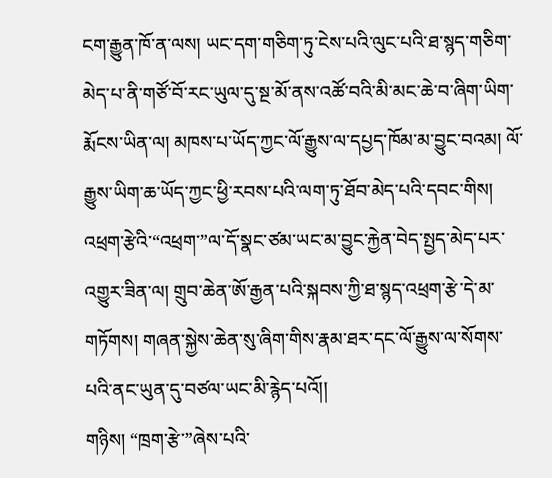ངག་རྒྱུན་ཁོ་ན་ལས། ཡང་དག་གཅིག་ཏུ་ངེས་པའི་ལུང་པའི་ཐ་སྙད་གཅིག་མེད་པ་ནི་གཙོ་བོ་རང་ཡུལ་དུ་སྔ་མོ་ནས་འཚོ་བའི་མི་མང་ཆེ་བ་ཞིག་ཡིག་རྨོངས་ཡིན་ལ། མཁས་པ་ཡོད་ཀྱང་ལོ་རྒྱུས་ལ་དཔྱད་ཁོམ་མ་བྱུང་བའམ། ལོ་རྒྱུས་ཡིག་ཆ་ཡོད་ཀྱང་ཕྱི་རབས་པའི་ལག་ཏུ་ཐོབ་མེད་པའི་དབང་གིས། འཕྲག་རྩེའི་“འཕྲག་”ལ་དོ་སྣང་ཙམ་ཡང་མ་བྱུང་རྐྱེན་བེད་སྤྱད་མེད་པར་འགྱུར་ཟིན་ལ། གྲུབ་ཆེན་ཨོ་རྒྱན་པའི་སྐབས་ཀྱི་ཐ་སྙད་འཕྲག་རྩེ་དེ་མ་གཏོགས། གཞན་སྐྱེས་ཆེན་སུ་ཞིག་གིས་རྣམ་ཐར་དང་ལོ་རྒྱུས་ལ་སོགས་པའི་ནང་ཡུན་དུ་བཙལ་ཡང་མི་རྙེད་པའོ།།
གཉིས། “ཁྲག་རྩེ་”ཞེས་པའི་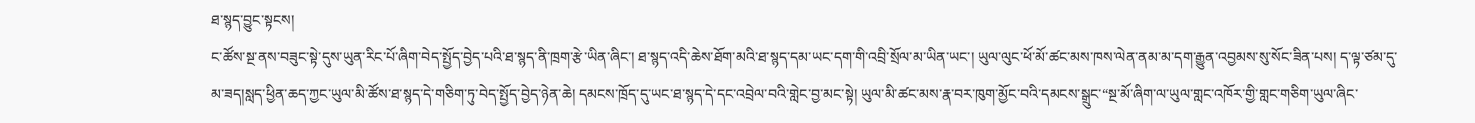ཐ་སྙད་བྱུང་སྟངས།
ང་ཚོས་སྔ་ནས་བཟུང་སྟེ་དུས་ཡུན་རིང་པོ་ཞིག་བེད་སྤྱོད་བྱེད་པའི་ཐ་སྙད་ནི་ཁྲག་རྩེ་ཡིན་ཞིང་། ཐ་སྙད་འདི་ཆེས་ཐོག་མའི་ཐ་སྙད་དམ་ཡང་དག་གི་འབྲི་སྲོལ་མ་ཡིན་ཡང་། ཡུལ་ལུང་ཕོ་མོ་ཚང་མས་ཁས་ལེན་ནམ་མ་དག་རྒྱུན་འབྱམས་སུ་སོང་ཟིན་པས། ད་ལྟ་ཙམ་དུ་མ་ཟད།སླད་ཕྱིན་ཆད་ཀྱང་ཡུལ་མི་ཚོས་ཐ་སྙད་དེ་གཅིག་ཏུ་བེད་སྤྱོད་བྱེད་ཉེན་ཆེ། དམངས་ཁྲོད་དུ་ཡང་ཐ་སྙད་དེ་དང་འབྲེལ་བའི་གླེང་བྱ་མང་སྟེ། ཡུལ་མི་ཚང་མས་རྣ་བར་ཁུག་མྱོང་བའི་དམངས་སྒྲུང་“སྔ་མོ་ཞིག་ལ་ཡུལ་གླང་འཁོར་གྱི་གླང་གཅིག་ཡུལ་ཞིང་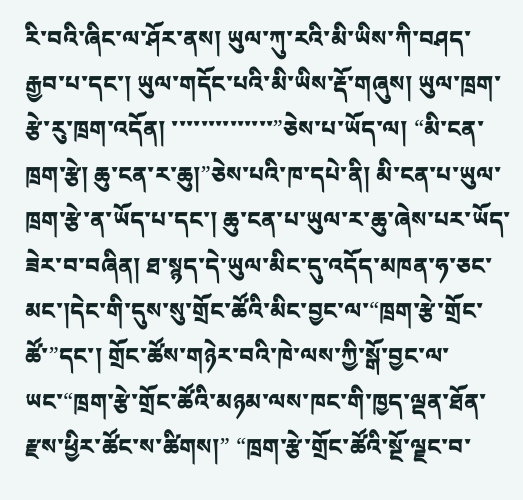རི་བའི་ཞིང་ལ་ཤོར་ནས། ཡུལ་ཀུ་རའི་མི་ཡིས་ཀི་བཤད་རྒྱབ་པ་དང་། ཡུལ་གདོང་པའི་མི་ཡིས་རྡོ་གཞུས། ཡུལ་ཁྲག་རྩེ་རུ་ཁྲག་འདོན། ་་་་་་་་་་་་་་”ཅེས་པ་ཡོད་ལ། “མི་ངན་ཁྲག་རྩེ། ཆུ་ངན་ར་ཆུ།”ཅེས་པའི་ཁ་དཔེ་ནི། མི་ངན་པ་ཡུལ་ཁྲག་རྩེ་ན་ཡོད་པ་དང་། ཆུ་ངན་པ་ཡུལ་ར་ཆུ་ཞེས་པར་ཡོད་ཟེར་བ་བཞིན། ཐ་སྙད་དེ་ཡུལ་མིང་དུ་འདོད་མཁན་ཧ་ཅང་མང་།དེང་གི་དུས་སུ་གྲོང་ཚོའི་མིང་བྱང་ལ་“ཁྲག་རྩེ་གྲོང་ཚོ་”དང་། གྲོང་ཚོས་གཉེར་བའི་ཁེ་ལས་ཀྱི་སྒོ་བྱང་ལ་ཡང་“ཁྲག་རྩེ་གྲོང་ཚོའི་མཉམ་ལས་ཁང་གི་ཁྱད་ལྡན་ཐོན་རྫས་ཕྱིར་ཚོང་ས་ཚིགས།” “ཁྲག་རྩེ་གྲོང་ཚོའི་སྔོ་ལྗང་བ་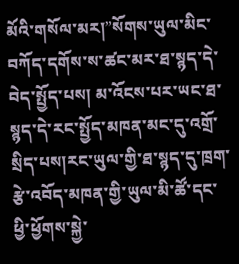མོའི་གསོལ་མར།”སོགས་ཡུལ་མིང་བཀོད་དགོས་ས་ཚང་མར་ཐ་སྙད་དེ་བེད་སྤྱོད་པས། མ་འོངས་པར་ཡང་ཐ་སྙད་དེ་རང་སྤྱོད་མཁན་མང་དུ་འགྲོ་སྲིད་པས།རང་ཡུལ་གྱི་ཐ་སྙད་དུ་ཁྲག་རྩེ་འབོད་མཁན་གྱི་ཡུལ་མི་ཚོ་དང་ཕྱི་ཕྱོགས་སྐྱེ་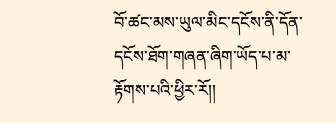བོ་ཚང་མས་ཡུལ་མིང་དངོས་ནི་དོན་དངོས་ཐོག་གཞན་ཞིག་ཡོད་པ་མ་རྟོགས་པའི་ཕྱིར་རོ།།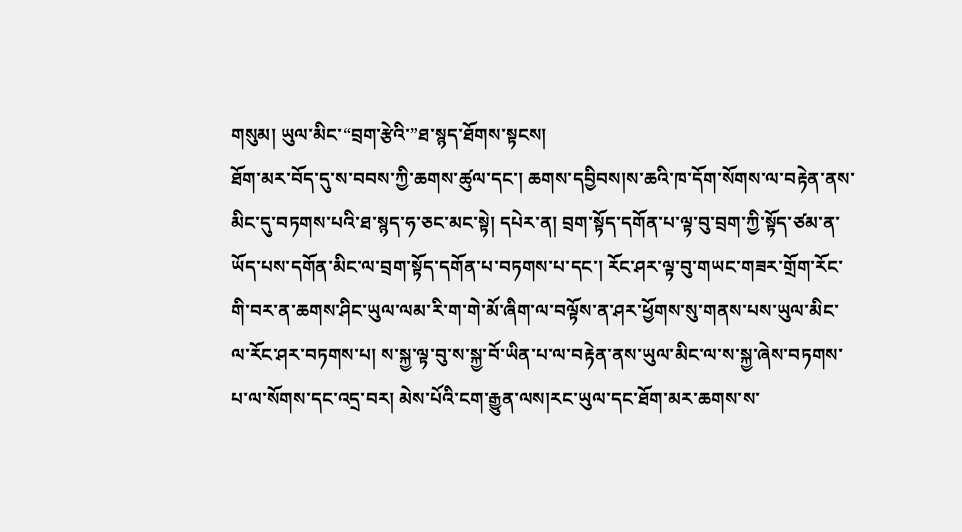གསུམ། ཡུལ་མིང་“བྲག་རྩེའི་”ཐ་སྙད་ཐོགས་སྟངས།
ཐོག་མར་བོད་དུ་ས་བབས་ཀྱི་ཆགས་ཚུལ་དང་། ཆགས་དབྱིབས།ས་ཆའི་ཁ་དོག་སོགས་ལ་བརྟེན་ནས་མིང་དུ་བཏགས་པའི་ཐ་སྙད་ཧ་ཅང་མང་སྟེ། དཔེར་ན། བྲག་སྟོད་དགོན་པ་ལྟ་བུ་བྲག་ཀྱི་སྟོད་ཙམ་ན་ཡོད་པས་དགོན་མིང་ལ་བྲག་སྟོད་དགོན་པ་བཏགས་པ་དང་། རོང་ཤར་ལྟ་བུ་གཡང་གཟར་གྲོག་རོང་གི་བར་ན་ཆགས་ཤིང་ཡུལ་ལམ་རི་ག་གེ་མོ་ཞིག་ལ་བལྟོས་ན་ཤར་ཕྱོགས་སུ་གནས་པས་ཡུལ་མིང་ལ་རོང་ཤར་བཏགས་པ། ས་སྐྱ་ལྟ་བུ་ས་སྐྱ་བོ་ཡིན་པ་ལ་བརྟེན་ནས་ཡུལ་མིང་ལ་ས་སྐྱ་ཞེས་བཏགས་པ་ལ་སོགས་དང་འདྲ་བར། མེས་པོའི་ངག་རྒྱུན་ལས།རང་ཡུལ་དང་ཐོག་མར་ཆགས་ས་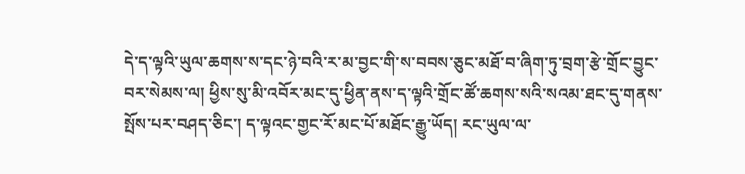དེ་ད་ལྟའི་ཡུལ་ཆགས་ས་དང་ཉེ་བའི་ར་མ་བྱང་གི་ས་བབས་ཅུང་མཐོ་བ་ཞིག་ཏུ་བྲག་རྩེ་གྲོང་བྱུང་བར་སེམས་ལ། ཕྱིས་སུ་མི་འབོར་མང་དུ་ཕྱིན་ནས་ད་ལྟའི་གྲོང་ཚོ་ཆགས་སའི་སའམ་ཐང་དུ་གནས་སྤོས་པར་བཤད་ཅིང་། ད་ལྟའང་གྱང་རོ་མང་པོ་མཐོང་རྒྱུ་ཡོད། རང་ཡུལ་ལ་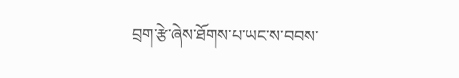བྲག་རྩེ་ཞེས་ཐོགས་པ་ཡང་ས་བབས་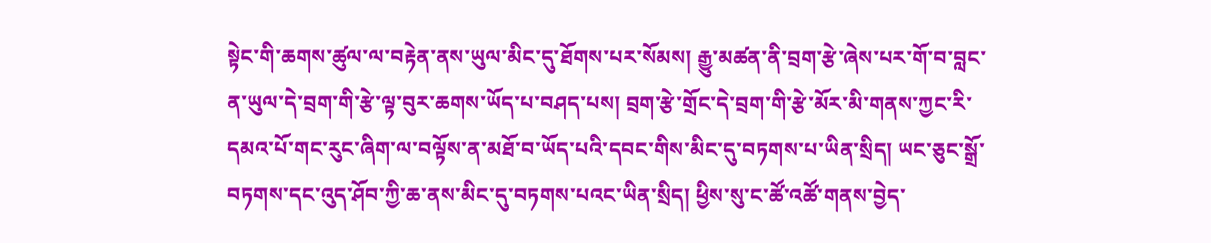སྟེང་གི་ཆགས་ཚུལ་ལ་བརྟེན་ནས་ཡུལ་མིང་དུ་ཐོགས་པར་སོམས། རྒྱུ་མཚན་ནི་བྲག་རྩེ་ཞེས་པར་གོ་བ་བླང་ན་ཡུལ་དེ་བྲག་གི་རྩེ་ལྟ་བུར་ཆགས་ཡོད་པ་བཤད་པས། བྲག་རྩེ་གྲོང་དེ་བྲག་གི་རྩེ་མོར་མི་གནས་ཀྱང་རི་དམའ་པོ་གང་རུང་ཞིག་ལ་བལྟོས་ན་མཐོ་བ་ཡོད་པའི་དབང་གིས་མིང་དུ་བཏགས་པ་ཡིན་སྲིད། ཡང་ཅུང་སྒྲོ་བཏགས་དང་འུད་ཤོབ་ཀྱི་ཆ་ནས་མིང་དུ་བཏགས་པའང་ཡིན་སྲིད། ཕྱིས་སུ་ང་ཚོ་འཚོ་གནས་བྱེད་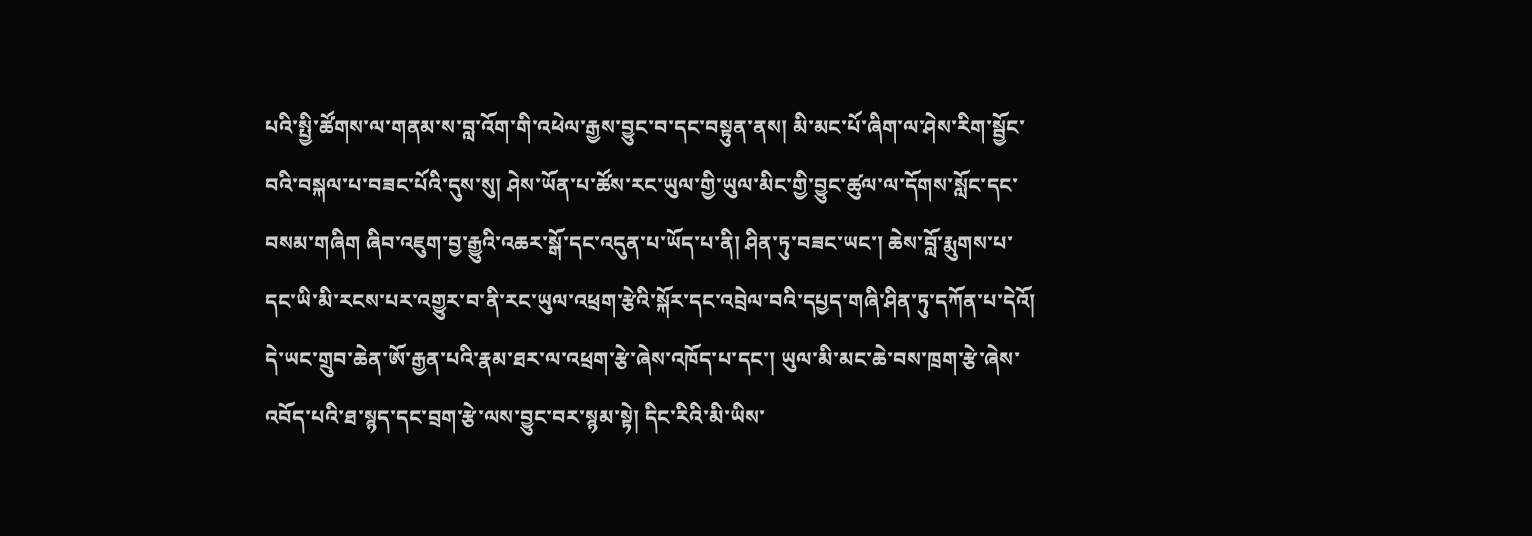པའི་སྤྱི་ཚོགས་ལ་གནམ་ས་བླ་འོག་གི་འཕེལ་རྒྱས་བྱུང་བ་དང་བསྟུན་ནས། མི་མང་པོ་ཞིག་ལ་ཤེས་རིག་སྦྱོང་བའི་བསྐལ་པ་བཟང་པོའི་དུས་སུ། ཤེས་ཡོན་པ་ཚོས་རང་ཡུལ་གྱི་ཡུལ་མིང་གྱི་བྱུང་ཚུལ་ལ་དོགས་སློང་དང་བསམ་གཞིག ཞིབ་འཇུག་བྱ་རྒྱུའི་འཆར་སྒོ་དང་འདུན་པ་ཡོད་པ་ནི། ཤིན་ཏུ་བཟང་ཡང་། ཆེས་བློ་རྨུགས་པ་དང་ཡི་མི་རངས་པར་འགྱུར་བ་ནི་རང་ཡུལ་འཕྲག་རྩེའི་སྐོར་དང་འབྲེལ་བའི་དཔྱད་གཞི་ཤིན་ཏུ་དཀོན་པ་དེའོ། དེ་ཡང་གྲུབ་ཆེན་ཨོ་རྒྱན་པའི་རྣམ་ཐར་ལ་འཕྲག་རྩེ་ཞེས་འཁོད་པ་དང་། ཡུལ་མི་མང་ཆེ་བས་ཁྲག་རྩེ་ཞེས་འབོད་པའི་ཐ་སྙད་དང་བྲག་རྩེ་ལས་བྱུང་བར་སྙམ་སྟེ། དིང་རིའི་མི་ཡིས་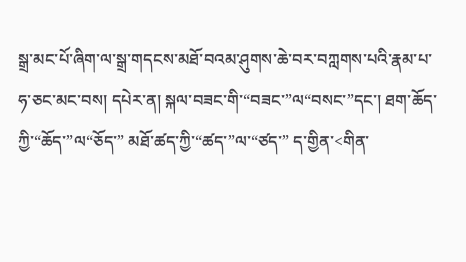སྒྲ་མང་པོ་ཞིག་ལ་སྒྲ་གདངས་མཐོ་བའམ་ཤུགས་ཆེ་བར་བཀླགས་པའི་རྣམ་པ་ཧ་ཅང་མང་བས། དཔེར་ན། སྐལ་བཟང་གི་“བཟང་”ལ“བསང་”དང་། ཐག་ཆོད་ཀྱི་“ཆོད་”ལ“ཅོད་” མཐོ་ཚད་ཀྱི་“ཚད་”ལ་“ཙད་” ད་གྱིན་<གིན་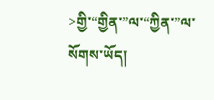>གྱི་“གྱིན་”ལ་“ཀྱིན་”ལ་སོགས་ཡོད།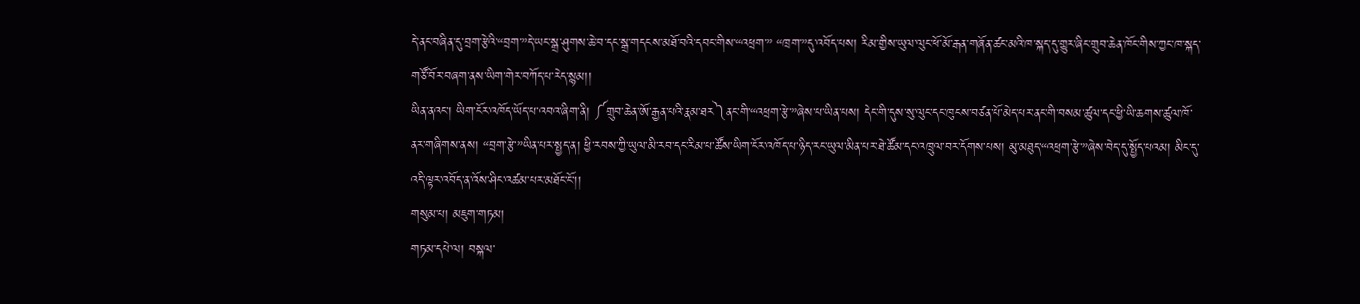དེ་ནང་བཞིན་དུ་བྲག་རྩེའི་“བྲག་”དེ་ཡང་སྒྲ་ཤུགས་ཆེ་བ་དང་སྒྲ་གདངས་མཐོ་བའི་དབང་གིས་“འཕྲག་” “ཁྲག་”དུ་འབོད་པས། རིམ་གྱིས་ཡུལ་ལུང་ཕོ་མོ་རྒན་གཞོན་ཚང་མའི་ཁ་སྐད་དུ་གྱུར་ཞིང་གྲུབ་ཆེན་ཁོང་གིས་ཀྱང་ཁ་སྐད་གཙོ་བོར་བཞག་ནས་ཡིག་གེར་བཀོད་པ་རེད་སྙམ།།
ཡིན་ནའང་། ཡིག་ངོར་འཁོད་ཡོད་པ་འབའ་ཞིག་ནི། ༼གྲུབ་ཆེན་ཨོ་རྒྱན་པའི་རྣམ་ཐར༽ནང་གི་“འཕྲག་རྩེ་”ཞེས་པ་ཡིན་པས། དེང་གི་དུས་སུ་ལུང་དང་ཁུངས་བཙན་པོ་མེད་པར་ནང་གི་བསམ་ཚུལ་དང་ཕྱི་ཡི་ཆགས་ཚུལ་ཁོ་ནར་གཞིགས་ནས། “བྲག་རྩེ་”ཡིན་པར་སྤྱད་ན། ཕྱི་རབས་ཀྱི་ཡུལ་མི་རབ་དང་རིམ་པ་ཚོས་ཡིག་ངོར་འཁོད་པ་ཉིད་རང་ཡུལ་མིན་པར་ཐེ་ཚོམ་དང་འཁྲུལ་བར་དོགས་པས། མུ་མཐུད་“འཕྲག་རྩེ་”ཞེས་བེད་དུ་སྤྱོད་པའམ། མིང་དུ་འདི་ལྟར་འབོད་ན་འོས་ཤིང་འཚམ་པར་མཐོང་ངོ་།།
གསུམ་པ། མཇུག་གཏམ།
གཏམ་དཔེ་ལ། བསྐལ་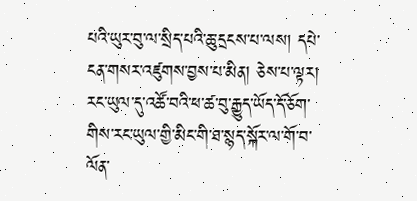པའི་ཡུར་བུ་ལ་སྲིད་པའི་ཆུ་དྲངས་པ་ལས། དཔེ་ངན་གསར་འཛུགས་བྱས་པ་མིན། ཅེས་པ་ལྟར། རང་ཡུལ་དུ་འཚོ་བའི་ཕ་ཚ་བུ་རྒྱུད་ཡོད་དོ་ཅོག་གིས་རང་ཡུལ་གྱི་མིང་གི་ཐ་སྙད་སྐོར་ལ་གོ་བ་ལོན་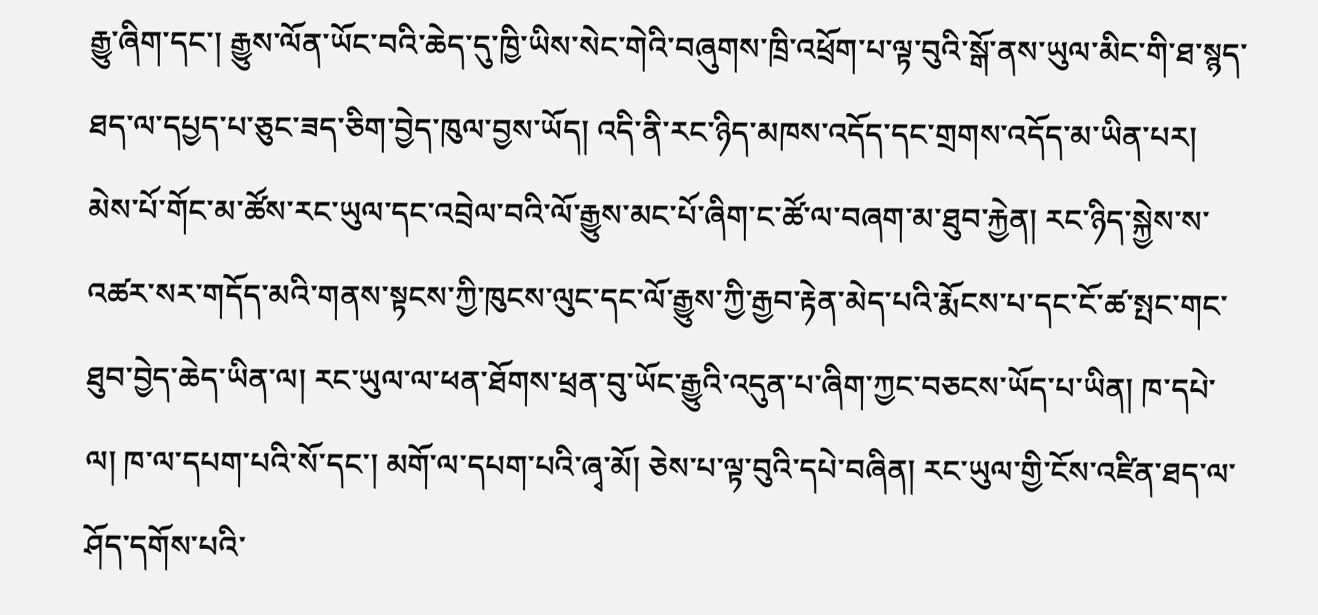རྒྱུ་ཞིག་དང་། རྒྱུས་ལོན་ཡོང་བའི་ཆེད་དུ་ཁྱི་ཡིས་སེང་གེའི་བཞུགས་ཁྲི་འཕྲོག་པ་ལྟ་བུའི་སྒོ་ནས་ཡུལ་མིང་གི་ཐ་སྙད་ཐད་ལ་དཔྱད་པ་ཅུང་ཟད་ཅིག་བྱེད་ཁུལ་བྱས་ཡོད། འདི་ནི་རང་ཉིད་མཁས་འདོད་དང་གྲགས་འདོད་མ་ཡིན་པར། མེས་པོ་གོང་མ་ཚོས་རང་ཡུལ་དང་འབྲེལ་བའི་ལོ་རྒྱུས་མང་པོ་ཞིག་ང་ཚོ་ལ་བཞག་མ་ཐུབ་རྐྱེན། རང་ཉིད་སྐྱེས་ས་འཚར་སར་གདོད་མའི་གནས་སྟངས་ཀྱི་ཁུངས་ལུང་དང་ལོ་རྒྱུས་ཀྱི་རྒྱབ་རྟེན་མེད་པའི་རྨོངས་པ་དང་ངོ་ཚ་སྤང་གང་ཐུབ་བྱེད་ཆེད་ཡིན་ལ། རང་ཡུལ་ལ་ཕན་ཐོགས་ཕྲན་བུ་ཡོང་རྒྱུའི་འདུན་པ་ཞིག་ཀྱང་བཅངས་ཡོད་པ་ཡིན། ཁ་དཔེ་ལ། ཁ་ལ་དཔག་པའི་སོ་དང་། མགོ་ལ་དཔག་པའི་ཞྭ་མོ། ཅེས་པ་ལྟ་བུའི་དཔེ་བཞིན། རང་ཡུལ་གྱི་ངོས་འཛིན་ཐད་ལ་ཤོད་དགོས་པའི་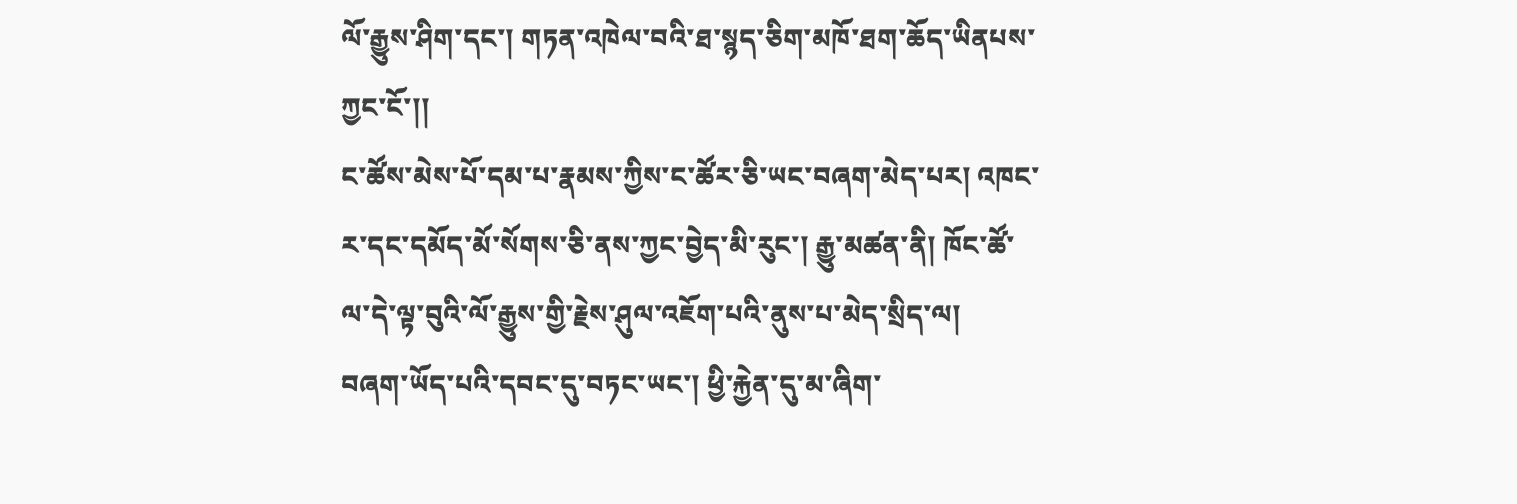ལོ་རྒྱུས་ཤིག་དང་། གཏན་འཁེལ་བའི་ཐ་སྙད་ཅིག་མཁོ་ཐག་ཆོད་ཡིནཔས་ཀྱང་ངོ་།།
ང་ཚོས་མེས་པོ་དམ་པ་རྣམས་ཀྱིས་ང་ཚོར་ཅི་ཡང་བཞག་མེད་པར། འཁང་ར་དང་དམོད་མོ་སོགས་ཅི་ནས་ཀྱང་བྱེད་མི་རུང་། རྒྱུ་མཚན་ནི། ཁོང་ཚོ་ལ་དེ་ལྟ་བུའི་ལོ་རྒྱུས་གྱི་རྗེས་ཤུལ་འཇོག་པའི་ནུས་པ་མེད་སྲིད་ལ། བཞག་ཡོད་པའི་དབང་དུ་བཏང་ཡང་། ཕྱི་རྐྱེན་དུ་མ་ཞིག་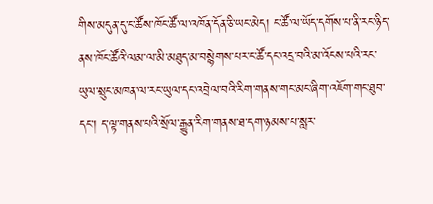གིས་མདུན་དུ་ང་ཚོས་ཁོང་ཚོ་ལ་འཁོན་དོན་ཅི་ཡང་མེད། ང་ཚོ་ལ་ཡོད་དགོས་པ་ནི་རང་ཉིད་ནས་ཁོང་ཚོའི་ལམ་ལ་མི་མཐུད་མ་བསྙེགས་པར་ང་ཚོ་དང་འདྲ་བའི་མ་འོངས་པའི་རང་ཡུལ་སྲུང་མཁན་ལ་རང་ཡུལ་དང་འབྲེལ་བའི་རིག་གནས་གང་མང་ཞིག་འཇོག་གང་ཐུབ་དང་། ད་ལྟ་གནས་པའི་སྲོལ་རྒྱུན་རིག་གནས་ཐ་དག་ཉམས་པ་སླར་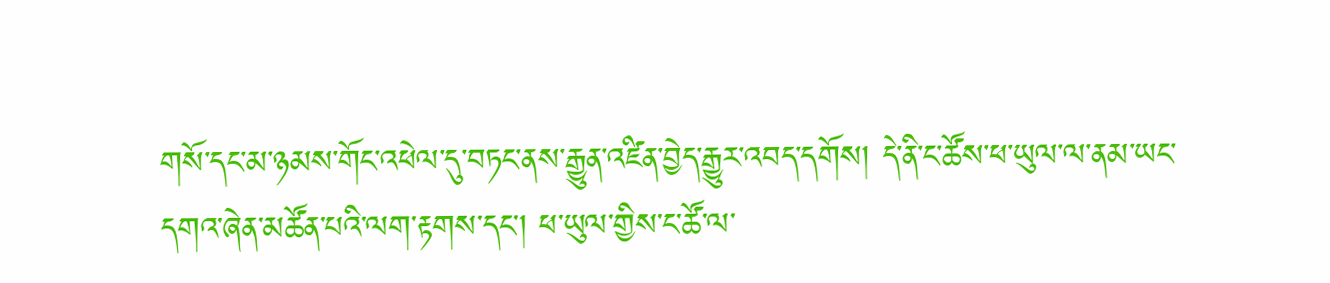གསོ་དང་མ་ཉམས་གོང་འཕེལ་དུ་བཏང་ནས་རྒྱུན་འཛིན་བྱེད་རྒྱུར་འབད་དགོས། དེ་ནི་ང་ཚོས་ཕ་ཡུལ་ལ་ནམ་ཡང་དགའ་ཞེན་མཚོན་པའི་ལག་རྟགས་དང་། ཕ་ཡུལ་གྱིས་ང་ཚོ་ལ་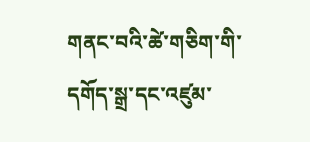གནང་བའི་ཚེ་གཅིག་གི་དགོད་སྒྲ་དང་འཛུམ་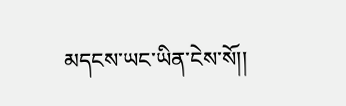མདངས་ཡང་ཡིན་ངེས་སོ།།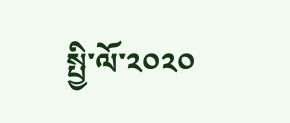སྤྱི་ལོ་༢༠༢༠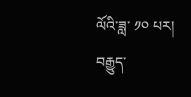ལོའི་ཟླ་ ༡༠ པར།
བརྒྱུད་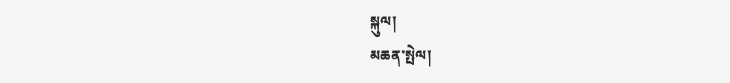སྐུལ།
མཆན་སྤེལ།